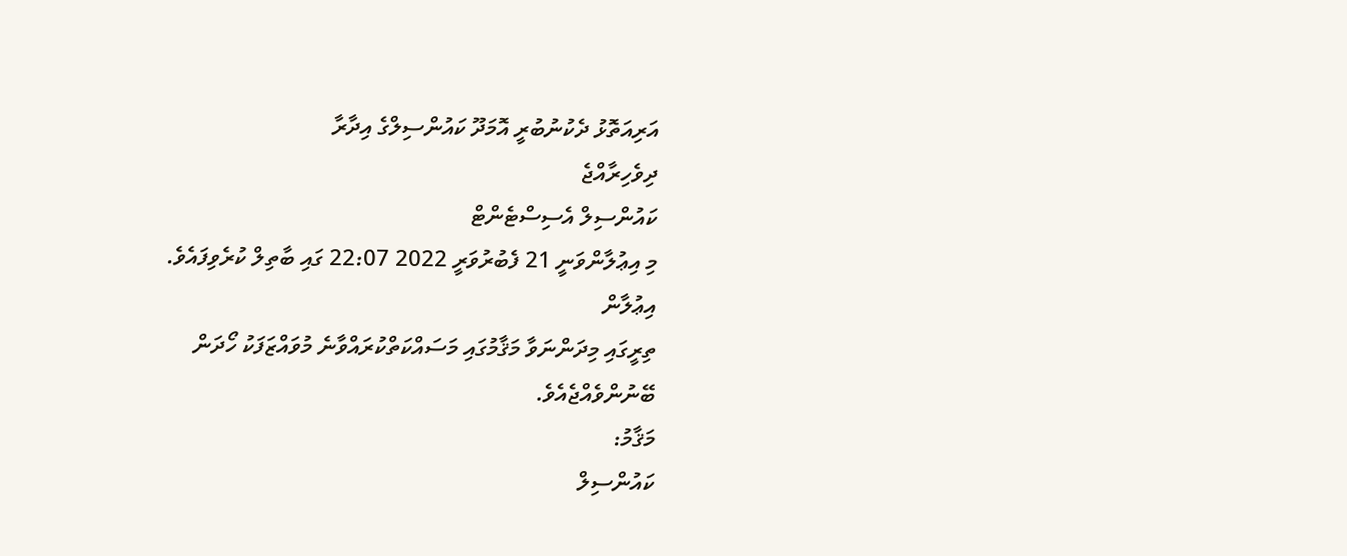އަރިއަތޮޅު ދެކުނުބުރީ އޮމަދޫ ކައުންސިލްގެ އިދާރާ
ދިވެހިރާއްޖެ
ކައުންސިލް އެސިސްޓެންޓް
މި އިޢުލާންވަނީ 21 ފެބުރުވަރީ 2022 22:07 ގައި ބާތިލް ކުރެވިފައެވެ.
އިޢުލާން
ތިރީގައި މިދަންނަވާ މަޤާމުގައި މަސައްކަތްކުރައްވާނެ މުވައްޒަފަކު ހޯދަން ބޭނުންވެއްޖެއެވެ.
މަޤާމު:
ކައުންސިލް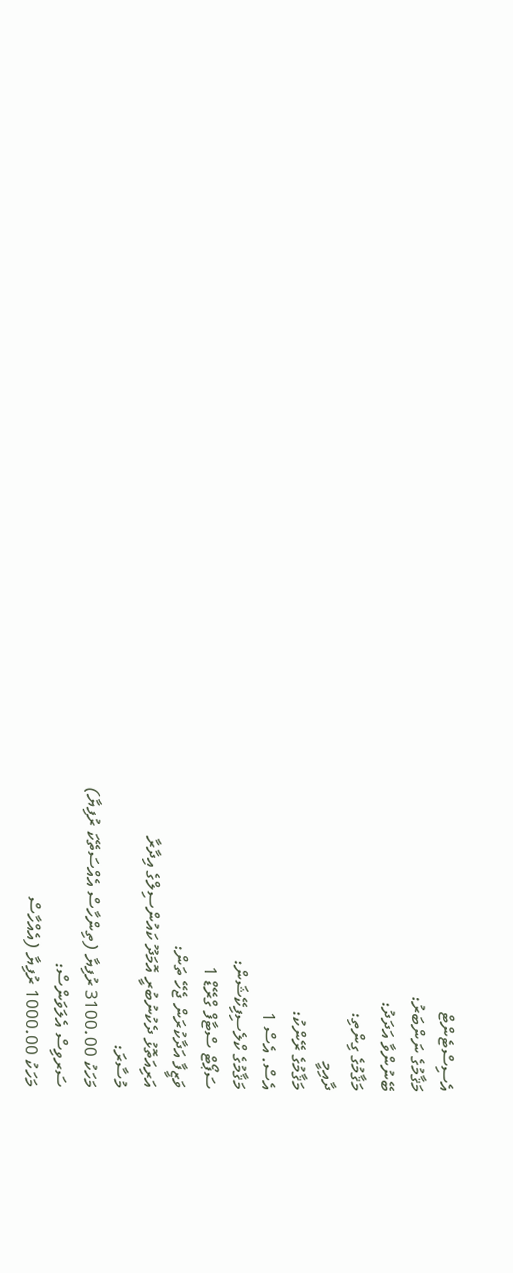އެސިސްޓެންޓް
މަޤާމުގެ ނަންބަރު:
ބޭނުންވާ އަދަދު:
މަޤާމުގެ ގިންތި:
ދާއިމީ
މަޤާމުގެ ރޭންކު:
އެސް. އެސް 1
މަޤާމުގެ ކްލެސިފިކޭޝަން:
ސަޕޯޓް ސްޓާފް ގްރޭޑް 1
ވަޒީފާ އަދާކުރަން ޖެހޭ ތަން:
އަރިއަތޮޅު ދެކުނުބުރީ އޮމަދޫ ކައުންސިލްގެ އިދާރާ
މުސާރަ:
މަހަކު 3100.00 ރުފިޔާ (ތިންހާސް އެއްސަތޭކަ ރުފިޔާ)
ސަރވިސް އެލަވަންސް:
މަހަކު 1000.00 ރުފިޔާ (އެއްހާސް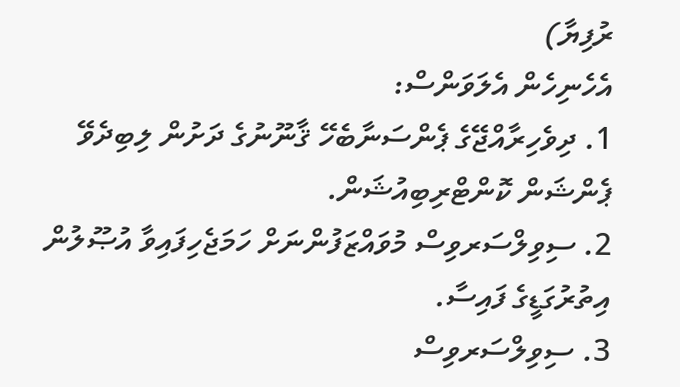ރުފިޔާ)
އެހެނިހެން އެލަވަންސް:
1. ދިވެހިރާއްޖޭގެ ޕެންސަނާބެހޭ ޤާނޫނުގެ ދަށުން ލިބިދެވޭ ޕެންޝަން ކޮންޓްރިބިއުޝަން.
2. ސިވިލްސަރވިސް މުވައްޒަފުންނަށް ހަމަޖެހިފައިވާ އުޞޫލުން އިތުރުގަޑީގެ ފައިސާ.
3. ސިވިލްސަރވިސް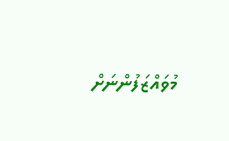މުވައްޒަފުންނަށް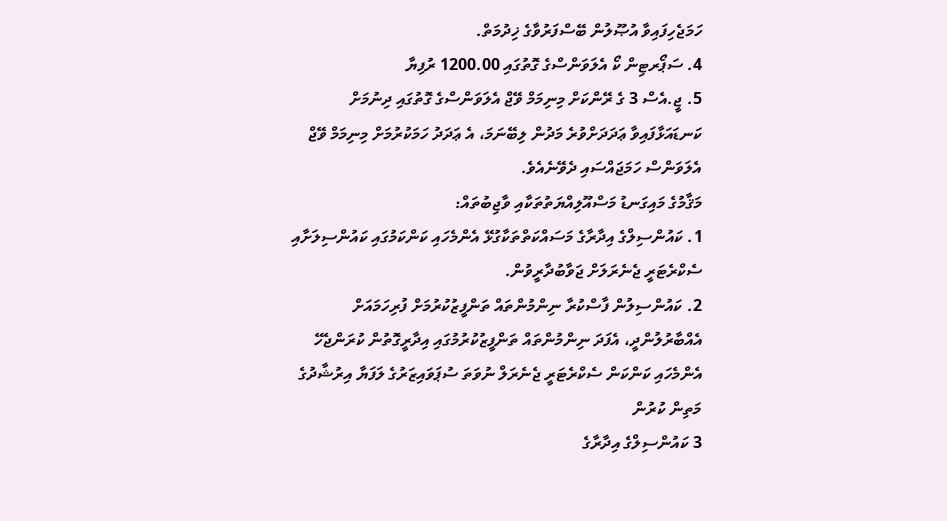ހަމަޖެހިފައިވާ އުޞޫލުން ބޭސްފަރުވާގެ ޚިދުމަތް.
4. ސަޕޯރޓިން ކޯ އެލަވަންސްގެ ގޮތުގައި 1200.00 ރުފިޔާ
5. ޖީ.އެސް 3 ގެ ރޭންކަށް މިނިމަމް ވޭޖް އެލަވަންސްގެ ގޮތުގައި ދިނުމަށް ކަނޑައަޅާފައިވާ ޢަދަދަށްވުރެ މަދުން ލިބޭނަމަ، އެ ޢަދަދު ހަމަކުރުމަށް މިނިމަމް ވޭޖް އެލަވަންސް ހަމަޖައްސައި ދެވޭނެއެވެ.
މަޤާމުގެ މައިގަނޑު މަސްއޫލިއްޔަތުތަކާއި ވާޖިބުތައް:
1. ކައުންސިލްގެ އިދާރާގެ މަސައްކަތްތަކާގުޅޭ އެންމެހައި ކަންކަމުގައި ކައުންސިލަށާއި ސެކްރެޓަރީ ޖެނެރަލަށް ޖަވާބުދާރީވުން.
2. ކައުންސިލުން ފާސްކުރާ ނިންމުންތައް ތަންފީޒުކުރުމަށް ފުރިހަމައަށް އެއްބާރުލުންދީ، އެފަދަ ނިންމުންތައް ތަންފީޒުކުރުމުގައި އިދާރީގޮތުން ކުރަންޖެހޭ އެންމެހައި ކަންކަން ސެކްރެޓަރީ ޖެނެރަލް ނުވަތަ ސުޕަވައިޒަރުގެ ލަފަޔާ އިރުޝާދުގެ މަތިން ކުރުން
3 ކައުންސިލްގެ އިދާރާގެ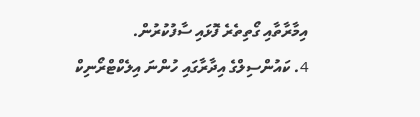އިމާރާތާއި ގޯތިތެރެ ފޮޅައި ސާފުކުރުން.
4. ކައުންސިލްގެ އިދާރާގައި ހުންނަ އިލެކްޓްރޯނިކް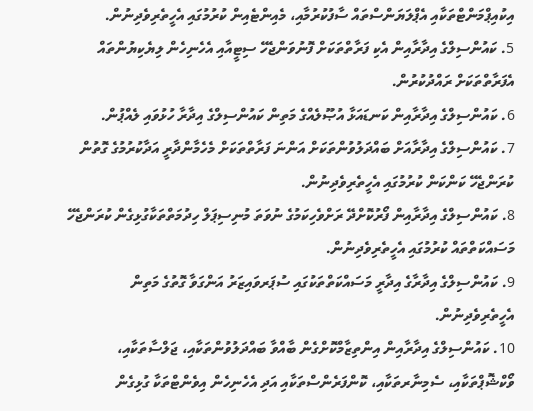އިކުއިޕްމަންޓްތަކާއި އެޕްލަޔަންސްތައް ސާފުކުރުމާއި، މެއިންޓެއިން ކުރުމުގައި އެހީތެރިވެދިނުން.
5. ކައުންސިލްގެ އިދާރާއިން އެކި ފަރާތްތަކަށް ފޮނުވަންޖެހޭ ސިޓީއާއި އެހެނިހެން ލިޔެކިޔުންތައް އެފަރާތްތަކަށް ރައްދުކުރުން.
6. ކައުންސިލްގެ އިދާރާއިން ކަނޑައަޅާ އުޞޫލެއްގެ މަތިން ކައުންސިލްގެ އިދާރާ ހުޅުވައި ލެއްޕުން.
7. ކައުންސިލްގެ އިދާރާއަށް ބައްދަލުވުންތަކަށް އަންނަ ފަރާތްތަކަށް މެހެމާންދާރީ އަދާކުރުމުގެ ގޮތުން ކުރަންޖެހޭ ކަންކަން ކުރުމުގައި އެހީތެރިވެދިނުން.
8. ކައުންސިލްގެ އިދާރާއިން ފޯރުކޮށްދޭ ރަށްވެހިކަމުގެ ނުވަތަ މުނިސިޕަލް ހިދުމަތްތަކާގުޅިގެން ކުރަންޖެހޭ މަސައްކަތްތައް ކުރުމުގައި އެހީތެރިވެދިނުން.
9. ކައުންސިލްގެ އިދާރާގެ އިދާރީ މަސައްކަތްތަކުގައި ސުޕަރވައިޒަރު އަންގަވާ ގޮތުގެ މަތިން އެހީތެރިވެދިނުން.
10. ކައުންސިލްގެ އިދާރާއިން އިންތިޒާމްކޮށްގެން ބާއްވާ ބައްދަލުވުންތަކާއި، ޖަލްސާތަކާއި، ވޯކްޝޮޕްތަކާއި، ސެމިނާރތަކާއި، ކޮންފަރެންސްތަކާއި އަދި އެހެނިހެން އިވެންޓްތަކާ ގުޅިގެން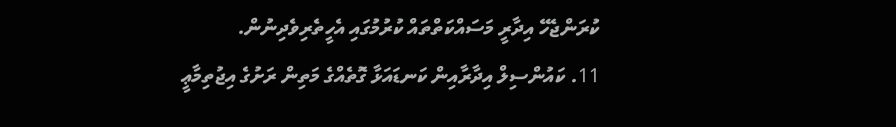ކުރަންޖެހޭ އިދާރީ މަސައްކަތްތައް ކުރުމުގައި އެހީތެރިވެދިނުން.
11. ކައުންސިލް އިދާރާއިން ކަނޑައަޅާ ގޮތެއްގެ މަތިން ރަށުގެ އިޖުތިމާޢީ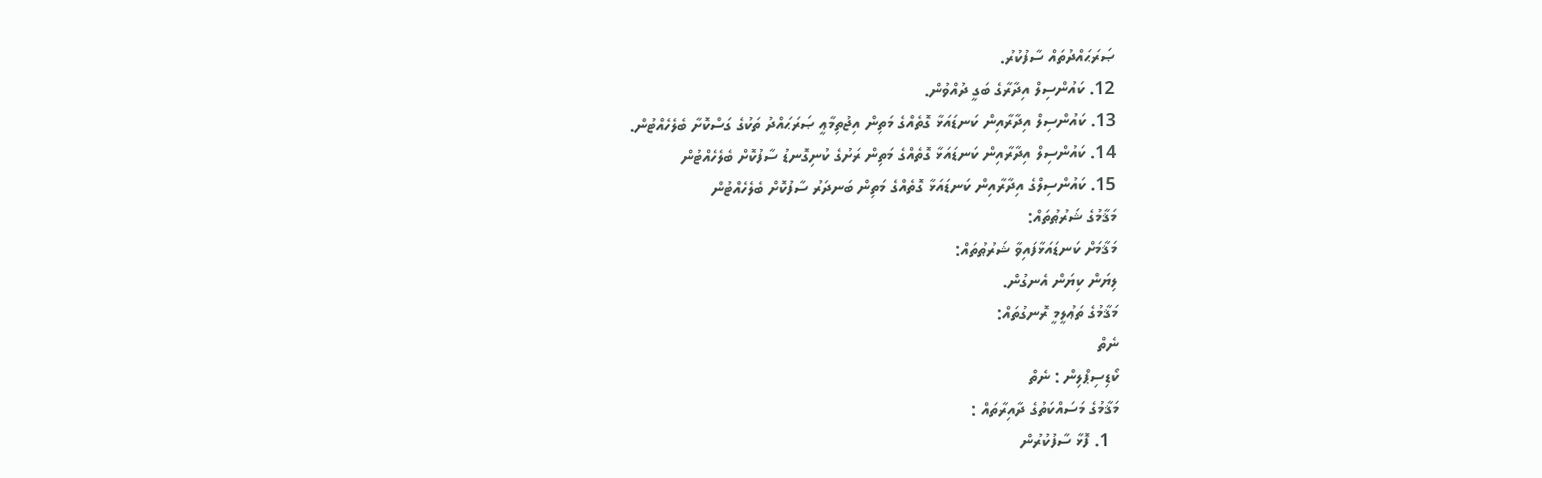ޞަރަޙައްދުތައް ސާފުކުރު.
12. ކައުންސިލް އިދާރާގެ ބަގީ ދުއްވުން.
13. ކައުންސިލް އިދާރާއިން ކަނޑައަޅާ ގޮތެއްގެ މަތިން އިޖުތިމާޢީ ޞަރަޙައްދު ތަކުގެ ގަސްކޮށާ ބެލެހެއްޓުން.
14. ކައުންސިލް އިދާރާއިން ކަނޑައަޅާ ގޮތެއްގެ މަތިން ރަށުގެ ކުނިގޮނޑު ސާފުކޮށް ބެލެހެއްޓުން
15. ކައުންސިލްގެ އިދާރާއިން ކަނޑައަޅާ ގޮތެއްގެ މަތިން ބަނދަރު ސާފުކޮށް ބެލެހެއްޓުން
މަޤާމުގެ ޝަރުޠުތައް:
މަޤާމަށް ކަނޑައަޅާފައިވާ ޝަރުޠުތައް:
ލިޔަން ކިޔަން އެނގުން.
މަޤާމުގެ ތަޢުލީމީ ރޮނގުތައް:
ނެތް
ކޯޑިސިޕްލިން : ނެތް
މަޤާމުގެ މަސައްކަތުގެ ދާއިރާތައް :
  1. ފޮޅާ ސާފުކުރުން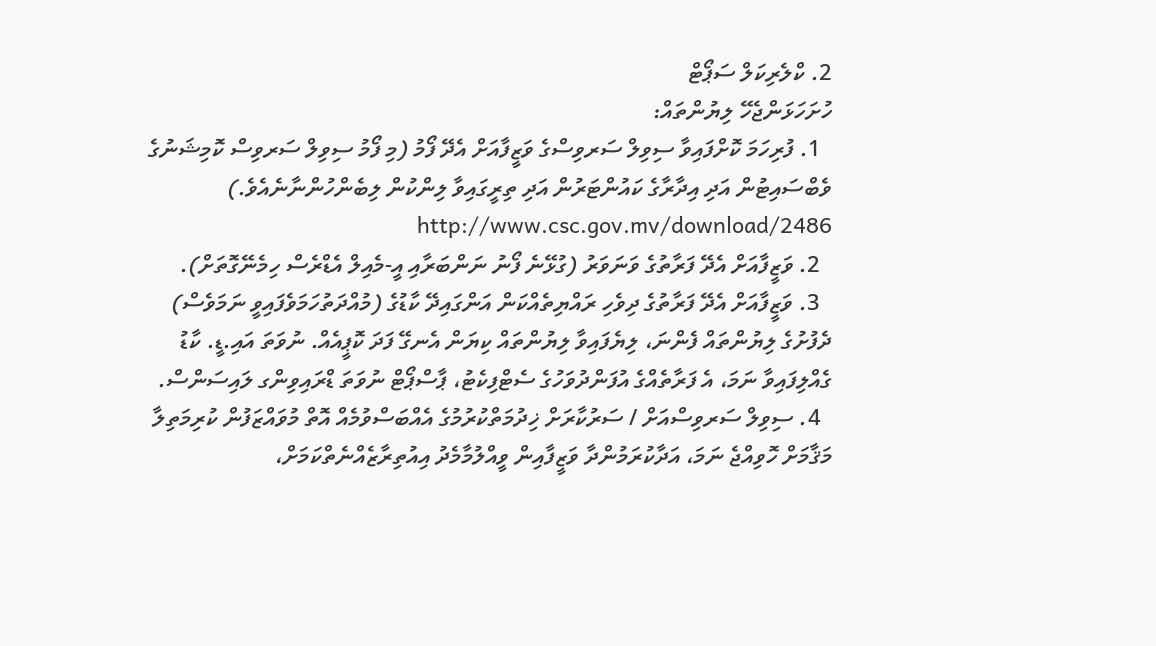2. ކްލެރިކަލް ސަޕޯޓް
ހުށަހަޅަންޖެހޭ ލިޔުންތައް:
  1. ފުރިހަމަ ކޮށްފައިވާ ސިވިލް ސަރވިސްގެ ވަޒީފާއަށް އެދޭ ފޯމު (މި ފޯމު ސިވިލް ސަރވިސް ކޮމިޝަނުގެ ވެބްސައިޓުން އަދި އިދާރާގެ ކައުންޓަރުން އަދި ތިރީގައިވާ ލިންކުން ލިބެންހުންނާނެއެވެ.) http://www.csc.gov.mv/download/2486
  2. ވަޒީފާއަށް އެދޭ ފަރާތުގެ ވަނަވަރު (ގުޅޭނެ ފޯނު ނަންބަރާއި އީ-މެއިލް އެޑްރެސް ހިމެނޭގޮތަށް).
  3. ވަޒީފާއަށް އެދޭ ފަރާތުގެ ދިވެހި ރައްޔިތެއްކަން އަންގައިދޭ ކާޑުގެ (މުއްދަތުހަމަވެފައިވީ ނަމަވެސް) ދެފުށުގެ ލިޔުންތައް ފެންނަ، ލިޔެފައިވާ ލިޔުންތައް ކިޔަން އެނގޭ ފަދަ ކޮޕީއެއް. ނުވަތަ އައި.ޑީ. ކާޑު ގެއްލިފައިވާ ނަމަ، އެ ފަރާތެއްގެ އުފަންދުވަހުގެ ސެޓްފިކެޓު، ޕާސްޕޯޓް ނުވަތަ ޑްރައިވިންގ ލައިސަންސް.
  4. ސިވިލް ސަރވިސްއަށް / ސަރުކާރަށް ޚިދުމަތްކުރުމުގެ އެއްބަސްވުމެއް އޮތް މުވައްޒަފުން ކުރިމަތިލާ މަޤާމަށް ހޮވިއްޖެ ނަމަ، އަދާކުރަމުންދާ ވަޒީފާއިން ވީއްލުމާމެދު އިއުތިރާޒެއްނެތްކަމަށް،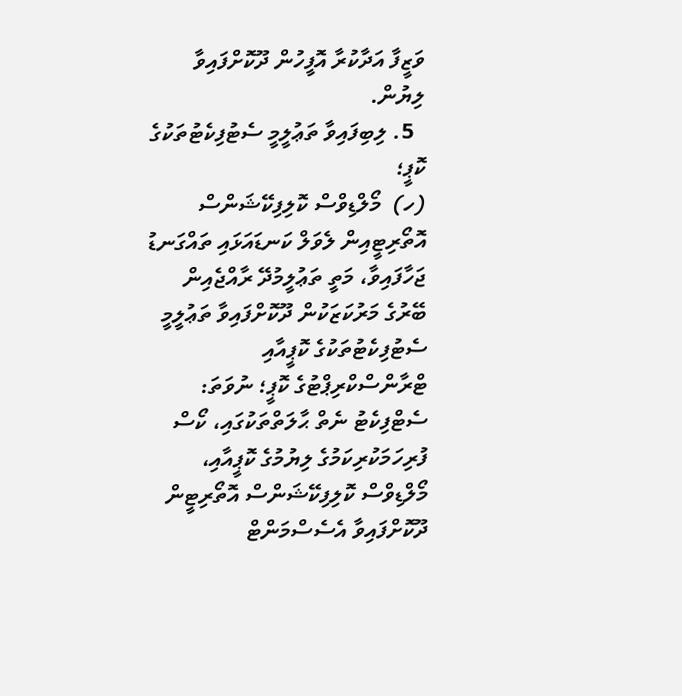ވަޒީފާ އަދާކުރާ އޮފީހުން ދޫކޮށްފައިވާ ލިޔުން.
  5. ލިބިފައިވާ ތަޢުލީމީ ސެޓުފިކެޓުތަކުގެ ކޮޕީ؛
(ހ)  މޯލްޑިވްސް ކޮލިފިކޭޝަންސް އޮތޯރިޓީއިން ލެވަލް ކަނޑައަޅައި ތައްގަނޑު ޖަހާފައިވާ، މަތީ ތަޢުލީމުދޭ ރާއްޖެއިން ބޭރުގެ މަރުކަޒަކުން ދޫކޮށްފައިވާ ތަޢުލީމީ ސެޓުފިކެޓުތަކުގެ ކޮޕީއާއި ޓްރާންސްކްރިޕްޓުގެ ކޮޕީ؛ ނުވަތަ: ސެޓްފިކެޓު ނެތް ޙާލަތްތަކުގައި، ކޯސް ފުރިހަމަކުރިކަމުގެ ލިޔުމުގެ ކޮޕީއާއި، މޯލްޑިވްސް ކޮލިފިކޭޝަންސް އޮތޯރިޓީން ދޫކޮށްފައިވާ އެސެސްމަންޓް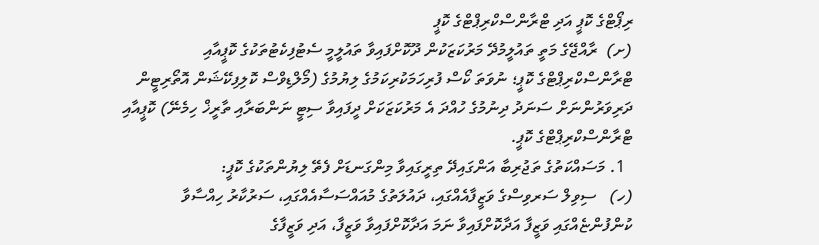ރިޕޯޓްގެ ކޮޕީ އަދި ޓްރާންސްކްރިޕްޓްގެ ކޮޕީ
(ށ)  ރާއްޖޭގެ މަތީ ތައުލީމުދޭ މަރުކަޒަކުން ދޫކޮށްފައިވާ ތައުލީމީ ސެޓުފިކެޓުތަކުގެ ކޮޕީއާއި ޓްރާންސްކްރިޕްޓްގެ ކޮޕީ؛ ނުވަތަ ކޯސް ފުރިހަމަކުރިކަމުގެ ލިޔުމުގެ (މޯލްޑިވްސް ކޮލިފިކޭޝަން އޮތޯރިޓީން ދަރިވަރުންނަށް ސަނަދު ދިނުމުގެ ހުއްދަ އެ މަރުކަޒަކަށް ދީފައިވާ ސިޓީ ނަންބަރާއި ތާރީޚް ހިމެނޭ) ކޮޕީއާއި ޓްރާންސްކްރިޕްޓްގެ ކޮޕީ.
  1. މަސައްކަތުގެ ތަޖުރިބާ އަންގައިދޭ ތިރީގައިވާ މިންގަނޑަށް ފެތޭ ލިޔުންތަކުގެ ކޮޕީ:
(ހ)   ސިވިލް ސަރވިސްގެ ވަޒީފާއެއްގައި، ދައުލަތުގެ މުއައްސަސާއެއްގައި، ސަރުކާރު ހިއްސާވާ ކުންފުންޏެއްގައި ވަޒީފާ އަދާކޮށްފައިވާ ނަމަ އަދާކޮށްފައިވާ ވަޒީފާ، އަދި ވަޒީފާގެ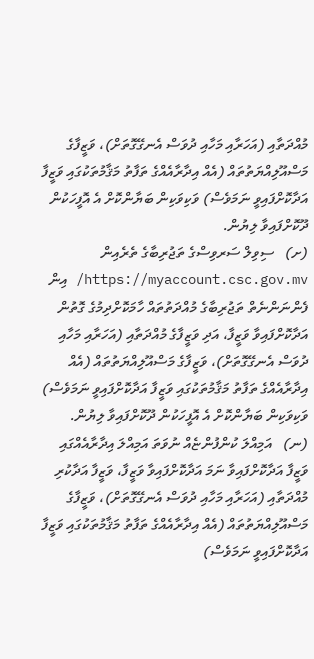މުއްދަތާއި (އަހަރާއި މަހާއި ދުވަސް އެނގޭގޮތަށް)، ވަޒީފާގެ މަސްއޫލިއްޔަތުތައް (އެއް އިދާރާއެއްގެ ތަފާތު މަޤާމުތަކުގައި ވަޒީފާ އަދާކޮށްފައިވީ ނަމަވެސް) ވަކިވަކިން ބަޔާންކޮށް އެ އޮފީހަކުން ދޫކޮށްފައިވާ ލިޔުން.
(ށ)   ސިވިލް ސަރވިސްގެ ތަޖުރިބާގެ ތެރެއިން https://myaccount.csc.gov.mv/ އިން ފެންނަންނެތް ތަޖުރިބާގެ މުއްދަތުތައް ހާމަކޮށްދިމުގެ ގޮތުން އަދާކޮށްފައިވާ ވަޒީފާ، އަދި ވަޒީފާގެ މުއްދަތާއި (އަހަރާއި މަހާއި ދުވަސް އެނގޭގޮތަށް)، ވަޒީފާގެ މަސްއޫލިއްޔަތުތައް (އެއް އިދާރާއެއްގެ ތަފާތު މަޤާމުތަކުގައި ވަޒީފާ އަދާކޮށްފައިވީ ނަމަވެސް) ވަކިވަކިން ބަޔާންކޮށް އެ އޮފީހަކުން ދޫކޮށްފައިވާ ލިޔުން.
(ނ)   އަމިއްލަ ކުންފުންޏެއް ނުވަތަ އަމިއްލަ އިދާރާއެއްގައި ވަޒީފާ އަދާކޮށްފައިވާ ނަމަ އަދާކޮށްފައިވާ ވަޒީފާ، ވަޒީފާ އަދާކުރި މުއްދަތާއި (އަހަރާއި މަހާއި ދުވަސް އެނގޭގޮތަށް)، ވަޒީފާގެ މަސްއޫލިއްޔަތުތައް (އެއް އިދާރާއެއްގެ ތަފާތު މަޤާމުތަކުގައި ވަޒީފާ އަދާކޮށްފައިވީ ނަމަވެސް)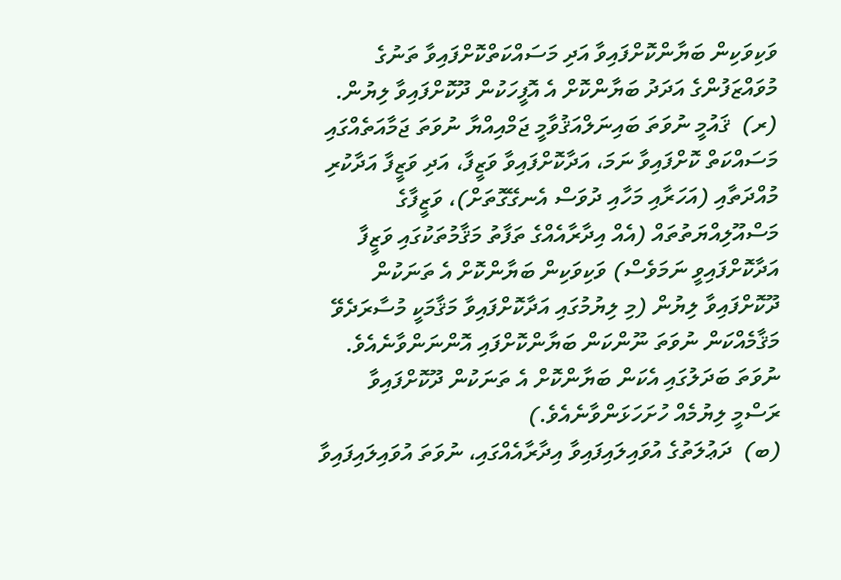ވަކިވަކިން ބަޔާންކޮށްފައިވާ އަދި މަސައްކަތްކޮށްފައިވާ ތަނުގެ މުވައްޒަފުންގެ އަދަދު ބަޔާންކޮށް އެ އޮފީހަކުން ދޫކޮށްފައިވާ ލިޔުން.
(ރ)  ޤައުމީ ނުވަތަ ބައިނަލްއަޤުވާމީ ޖަމްއިއްޔާ ނުވަތަ ޖަމާއަތެއްގައި މަސައްކަތް ކޮށްފައިވާ ނަމަ، އަދާކޮށްފައިވާ ވަޒީފާ، އަދި ވަޒީފާ އަދާކުރި މުއްދަތާއި (އަހަރާއި މަހާއި ދުވަސް އެނގޭގޮތަށް)، ވަޒީފާގެ މަސްއޫލިއްޔަތުތައް (އެއް އިދާރާއެއްގެ ތަފާތު މަޤާމުތަކުގައި ވަޒީފާ އަދާކޮށްފައިވީ ނަމަވެސް) ވަކިވަކިން ބަޔާންކޮށް އެ ތަނަކުން ދޫކޮށްފައިވާ ލިޔުން (މި ލިޔުމުގައި އަދާކޮށްފައިވާ މަޤާމަކީ މުސާރަދެވޭ މަޤާމެއްކަން ނުވަތަ ނޫންކަން ބަޔާންކޮށްފައި އޮންނަންވާނެއެވެ. ނުވަތަ ބަދަލުގައި އެކަން ބަޔާންކޮށް އެ ތަނަކުން ދޫކޮށްފައިވާ ރަސްމީ ލިޔުމެއް ހުށަހަޅަންވާނެއެވެ.)
(ބ)  ދަޢުލަތުގެ އުވައިލައިފައިވާ އިދާރާއެއްގައި، ނުވަތަ އުވައިލައިފައިވާ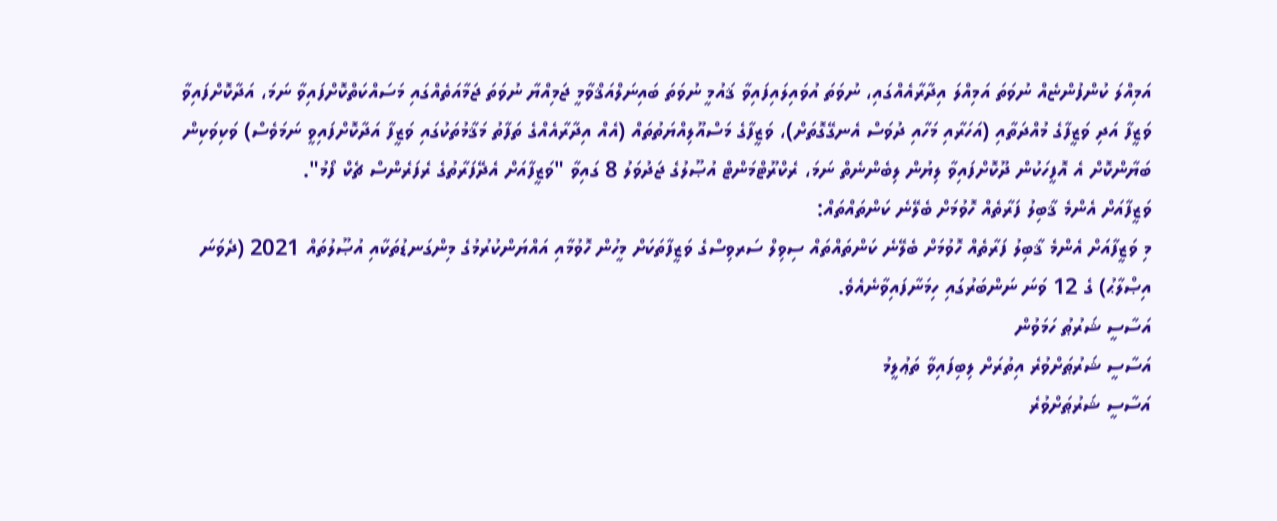އަމިއްލަ ކުންފުންޏެއް ނުވަތަ އަމިއްލަ އިދާރާއެއްގައި، ނުވަތަ އުވައިލައިފައިވާ ޤައުމީ ނުވަތަ ބައިނަލްއަޤްވާމީ ޖަމިއްޔާ ނުވަތަ ޖަމާއަތެއްގައި މަސައްކަތްކޮށްފައިވާ ނަމަ، އަދާކޮށްފައިވާ ވަޒީފާ އަދި ވަޒީފާގެ މުއްދަތާއި (އަހަރާއި މަހާއި ދުވަސް އެނގޭގޮތަށް)، ވަޒީފާގެ މަސްއޫލިއްޔަތުތައް (އެއް އިދާރާއެއްގެ ތަފާތު މަޤާމުތަކުގައި ވަޒީފާ އަދާކޮށްފައިވީ ނަމަވެސް) ވަކިވަކިން ބަޔާންކޮށް އެ އޮފީހަކުން ދޫކޮށްފައިވާ ލިޔުން ލިބެންނެތް ނަމަ، ރެކްރޫޓްމަންޓް އުޞޫލުގެ ޖަދުވަލު 8 ގައިވާ "ވަޒީފާއަށް އެދޭފަރާތުގެ ރެފަރެންސް ޗެކް ފޯމު".
ވަޒީފާއަށް އެންމެ ޤާބިލު ފަރާތެއް ހޮވުމަށް ބެލޭނެ ކަންތައްތައް:
މި ވަޒީފާއަށް އެންމެ ޤާބިލު ފަރާތެއް ހޮވުމަށް ބެލޭނެ ކަންތައްތައް ސިވިލް ސަރވިސްގެ ވަޒީފާތަކަށް މީހުން ހޮވުމާއި އައްޔަންކުރުމުގެ މިންގަނޑުތަކާއި އުޞޫލުތައް 2021 (ދެވަނަ އިޞްލާޙު) ގެ 12 ވަނަ ނަންބަރުގައި ހިމަނާފައިވާނެއެވެ.
އަސާސީ ޝަރުޠު ހަމަވުން
އަސާސީ ޝަރުޠަށްވުރެ އިތުރަށް ލިބިފައިވާ ތަޢުލީމު
އަސާސީ ޝަރުޠަށްވުރެ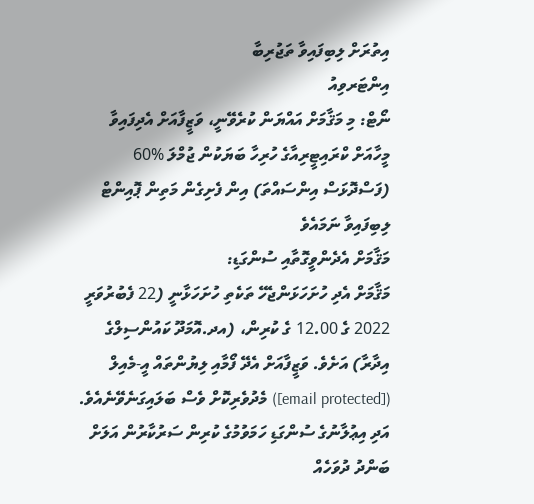އިތުރަށް ލިބިފައިވާ ތަޖުރިބާ
އިންޓަރވިއު
ނޯޓް: މި މަޤާމަށް އައްޔަން ކުރެވޭނީ، ވަޒީފާއަށް އެދިފައިވާ މީހާއަށް ކްރައިޓީރިއާގެ ހުރިހާ ބަޔަކުން ޖުމްލަ %60 (ފަސްދޮޅަސް އިންސައްތަ) އިން ފެށިގެން މަތިން ޕޮއިންޓް ލިބިފައިވާ ނަމައެވެ
މަޤާމަށް އެދެންވީގޮތާއި ސުންގަޑި:
މަޤާމަށް އެދި ހުށަހަޅަންޖެހޭ ތަކެތި ހުށަހަޅާނީ (22 ފެބުރުވަރީ 2022 ގެ 12.00 ގެ ކުރިން، (އދ.އޮމަދޫ ކައުންސިލްގެ އިދާރާ) އަށެވެ. ވަޒީފާއަށް އެދޭ ފޯމާއި ލިޔުންތައް އީ-މެއިލް ([email protected]) މެދުވެރިކޮށް ވެސް ބަލައިގަނެވޭނެއެވެ.
އަދި އިޢުލާނުގެ ސުންގަޑި ހަމަވުމުގެ ކުރިން ސަރުކާރުން އަލަށް ބަންދު ދުވަހެއް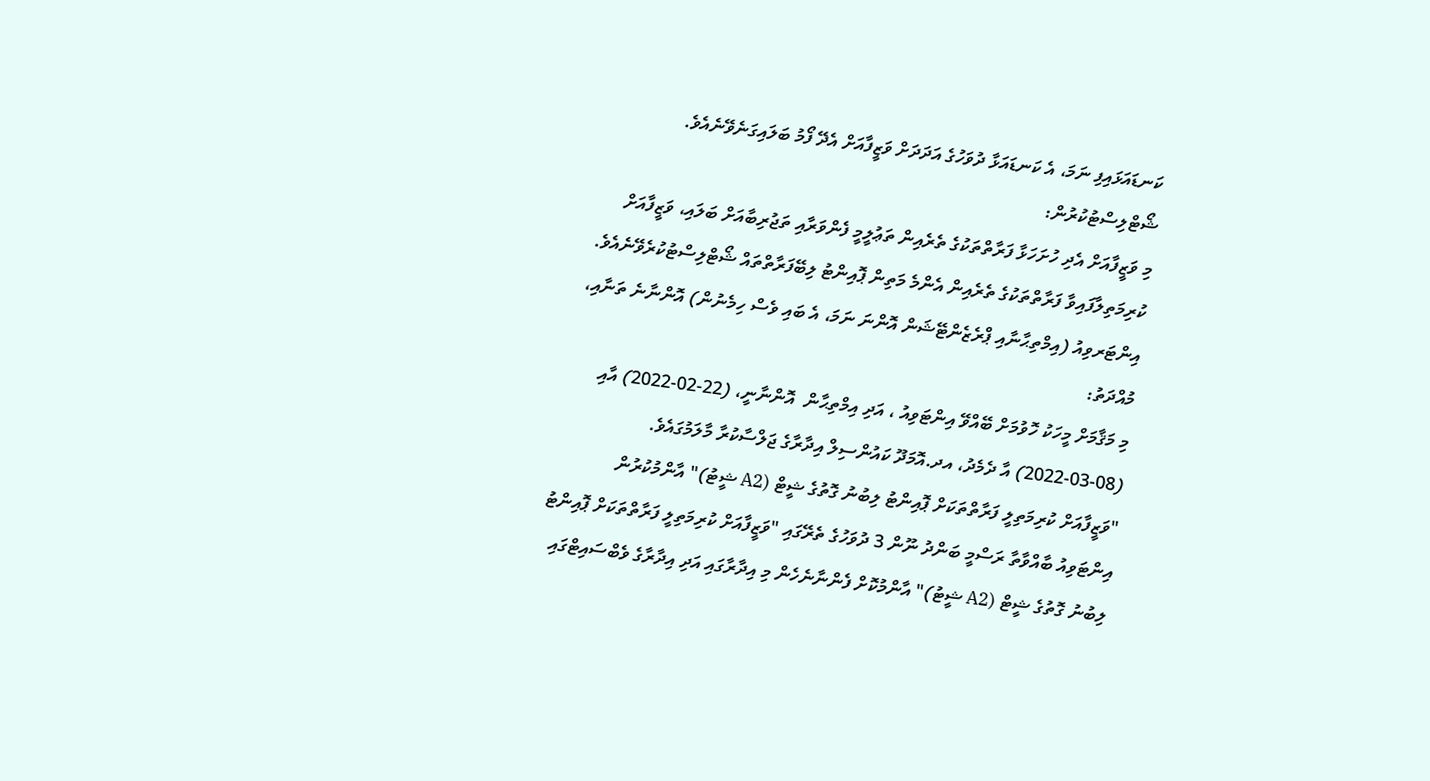ކަނޑައަޅައިފި ނަމަ، އެ ކަނޑައަޅާ ދުވަހުގެ އަދަދަށް ވަޒީފާއަށް އެދޭ ފޯމު ބަލައިގަނެވޭނެއެވެ.
ޝޯޓްލިސްޓުކުރުން:
މި ވަޒީފާއަށް އެދި ހުށަހަޅާ ފަރާތްތަކުގެ ތެރެއިން ތަޢުލީމީ ފެންވަރާއި ތަޖުރިބާއަށް ބަލައި، ވަޒީފާއަށް ކުރިމަތިލާފައިވާ ފަރާތްތަކުގެ ތެރެއިން އެންމެ މަތިން ޕޮއިންޓު ލިބޭފަރާތްތައް ޝޯޓްލިސްޓުކުރެވޭނެއެވެ.
އިންޓަރވިއު (އިމްތިޙާނާއި ޕްރެޒެންޓޭޝަން އޮންނަ ނަމަ، އެ ބައި ވެސް ހިމެނުން) އޮންނާނެ ތަނާއި، މުއްދަތު:
މި މަޤާމަށް މީހަކު ހޮވުމަށް ބޭއްވޭ އިންޓަވިއު ، އަދި އިމްތިޙާން  އޮންނާނީ، (22-02-2022) އާއި (08-03-2022) އާ ދެމެދު، އދ.އޮމަދޫ ކައުންސިލް އިދާރާގެ ޖަލްސާކުރާ މާލަމުގައެވެ.
"ވަޒީފާއަށް ކުރިމަތިލީ ފަރާތްތަކަށް ޕޮއިންޓު ލިބުނު ގޮތުގެ ޝީޓް (A2 ޝީޓު)" އާންމުކުރުން
އިންޓަވިއު ބާއްވާތާ ރަސްމީ ބަންދު ނޫން 3 ދުވަހުގެ ތެރޭގައި "ވަޒީފާއަށް ކުރިމަތިލީ ފަރާތްތަކަށް ޕޮއިންޓު ލިބުނު ގޮތުގެ ޝީޓް (A2 ޝީޓު)" އާންމުކޮށް ފެންނާނެހެން މި އިދާރާގައި އަދި އިދާރާގެ ވެބްސައިޓްގައި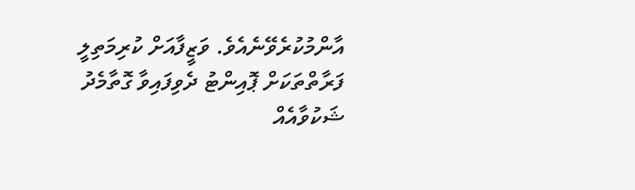އާންމުކުރެވޭނެއެވެ. ވަޒީފާއަށް ކުރިމަތިލީ ފަރާތްތަކަށް ޕޮއިންޓު ދެވިފައިވާ ގޮތާމެދު ޝަކުވާއެއް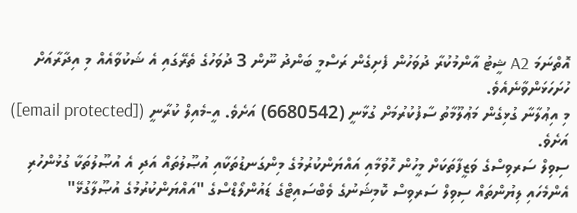އޮތްނަމަ A2 ޝީޓު އާންމުކުރާ ދުވަހުން ފެށިގެން ރަސްމީ ބަންދު ނޫން 3 ދުވަހުގެ ތެރޭގައި އެ ޝަކުވާއެއް މި އިދާރާއަށް ހުށަހަޅަންވާނެއެވެ.
މި އިޢުލާނާ ގުޅިގެން މަޢުލޫމާތު ސާފުކުރުމަށް ގުޅާނީ (6680542) އަށެވެ. އީ-މެއިލް ކުރާނީ ([email protected]) އަށެވެ.
ސިވިލް ސަރވިސްގެ ވަޒީފާތަކަށް މީހުން ހޮވުމާއި އައްޔަންކުރުމުގެ މިންގަނޑުތަކާއި އުޞޫލުތައް އަދި އެ އުޞޫލުތަކާ ގުޅުންހުރި އެންމެހައި ލިޔުންތައް ސިވިލް ސަރވިސް ކޮމިޝަނުގެ ވެބްސައިޓްގެ ޑައުންލޯޑްސްގެ "އައްޔަންކުރުމުގެ އުޞޫލާގުޅޭ"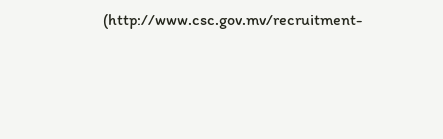(http://www.csc.gov.mv/recruitment-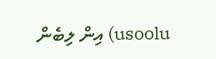usoolu) އިން ލިބެން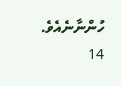ހުންނާނެއެވެ.
14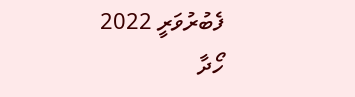ފެބުރުވަރީ 2022
ހޯދާ